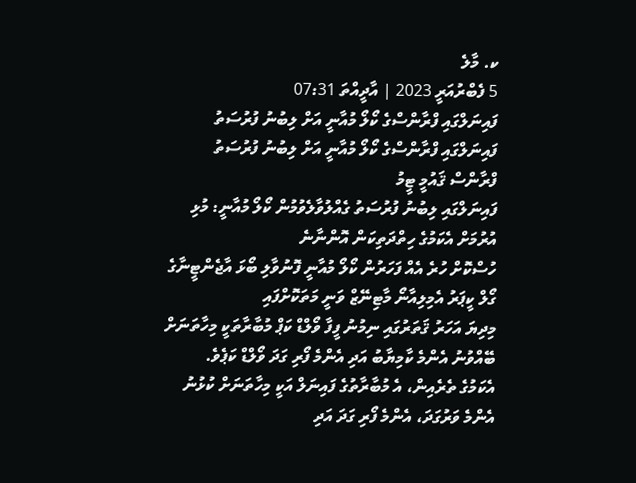ކ. މާލެ
5 ފެބްރުއަރީ 2023 | އާދީއްތަ 07:31
ފައިނަލްގައި ފްރާންސްގެ ކޯލޯ މުއާނީ އަށް ލިބުނު ފުރުސަތު
ފައިނަލްގައި ފްރާންސްގެ ކޯލޯ މުއާނީ އަށް ލިބުނު ފުރުސަތު
ފްރާންސް ޤައުމީ ޓީމު
ފައިނަލްގައި ލިބުނު ފުރުސަތު ގެއްލުވާލެވުމުން ކޯލޯ މުއާނީ: މުޅި އުރުމަށް އެކަމުގެ ހިތްދަތިކަން އޮންނާނެ
ހުސްކޮށް ހުރެ އެއް ފަހަރުން ކޯލޯ މުއާނީ ފޮނުވާލި ބޯޅަ އާޖެންޓީނާގެ ގޯލް ކީޕަރު އެމިލިއާނޯ މާޓިނޭޒް ވަނީ މަތަކޮށްފައި
މިދިޔަ އަހަރު ޤަތަރުގައި ނިމުނު ފީފާ ވޯލްޑް ކަޕް މުބާރާތަކީ މިހާތަނަށް ބޭއްވުނު އެންމެ ކާމިޔާބު އަދި އެންމެ ފޯރި ގަދަ ވޯލްޑް ކަޕެވެ.
އެކަމުގެ ތެރެއިން، އެ މުބާރާތުގެ ފައިނަލް އަކީ މިހާތަނަށް ކުޅުނު އެންމެ ވަރުގަދަ، އެންމެ ފޯރި ގަދަ އަދި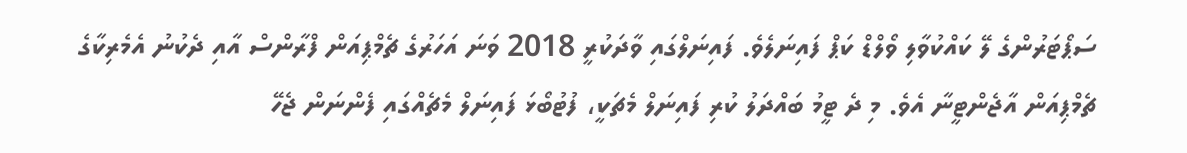ސަޕޯޓަރުންގެ ލޭ ކައްކުވާލި ވޯލްޑް ކަޕް ފައިނަލެވެ. ފައިނަލްގައި ވާދަކުރީ 2018 ވަނަ އަހަރުގެ ޗެމްޕިއަން ފްރާންސް އާއި ދެކުނު އެމެރިކާގެ ޗެމްޕިއަން އާޖެންޓީނާ އެވެ. މި ދެ ޓީމު ބައްދަލު ކުރި ފައިނަލް މެޗަކީ، ފުޓުބޯޅަ ފައިނަލް މެޗެއްގައި ފެންނަން ޖެހޭ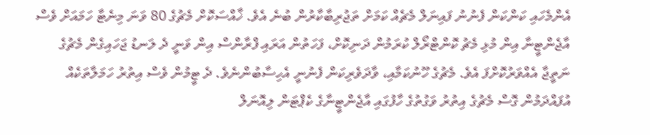އެންމެހައި ކަންކަން ފެނުނު ފައިނަލް މެޗެއް ކަމަށް ތަޖުރިބާކާރުން ބުނެ އެވެ. ޚާއްސަކޮށް މެޗުގެ 80 ވަނަ މިނެޓާ ހަމައަށް ވެސް އާޖެންޓީނާ އިން މުޅި މެޗު ކޮންޓްރޯލް ކުރަމުން ދަނިކޮށް، ފަހަތުން އަރައި ފްރާންސް އިން ވަނީ ދެ ލަނޑު ޖަހައިގެން މެޗުގެ ނަތީޖާ އެއްވަރުކޮށްފަ އެވެ. މެޗުގެ ހޫނުކަމާއި، ވާދަވެރިކަން ފެނުނީ އެހިސާބުންނެވެ. ދެ ޓީމުން ވެސް އިތުރު ހަމަލާތަކެއް އުފައްދަމުން ގޮސް މެޗުގެ އިތުރު ވަގުތުގެ ހާފުގައި އާޖެންޓީނާގެ ކެޕްޓަން ލިއޮނަލް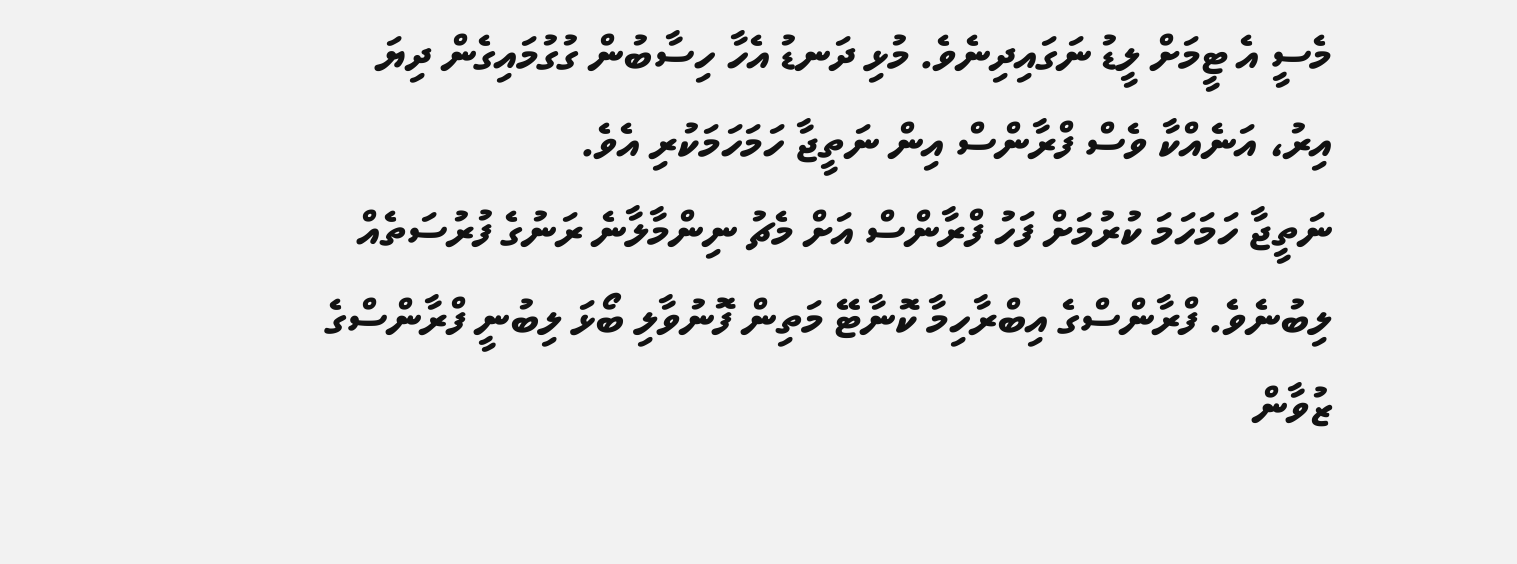މެސީ އެ ޓީމަށް ލީޑު ނަގައިދިނެވެ. މުޅި ދަނޑު އެހާ ހިސާބުން ގުގުމައިގެން ދިޔަ އިރު، އަނެއްކާ ވެސް ފްރާންސް އިން ނަތީޖާ ހަމަހަމަކުރި އެވެ.
ނަތީޖާ ހަމަހަމަ ކުރުމަށް ފަހު ފްރާންސް އަށް މެޗު ނިންމާލާނެ ރަނުގެ ފުރުސަތެއް ލިބުނެވެ. ފްރާންސްގެ އިބްރާހިމާ ކޮނާޓޭ މަތިން ފޮނުވާލި ބޯޅަ ލިބުނީ ފްރާންސްގެ ޒުވާން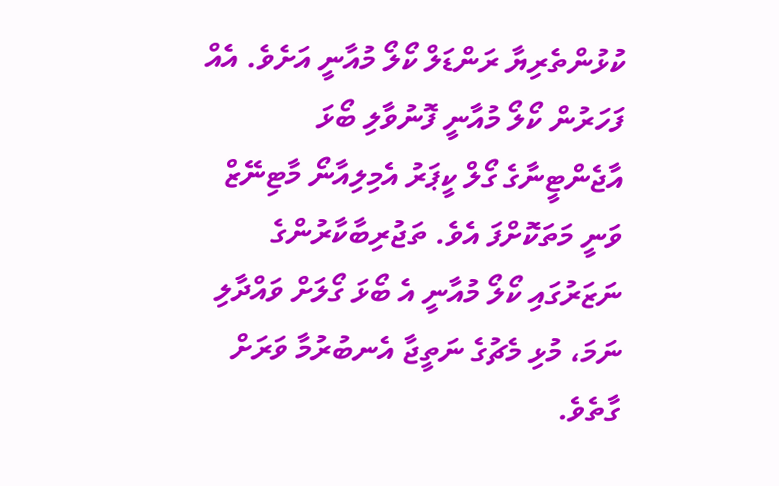ކުޅުންތެރިޔާ ރަންޑަލް ކޯލޯ މުއާނީ އަށެވެ. އެއް ފަހަރުން ކޯލޯ މުއާނީ ފޮނުވާލި ބޯޅަ އާޖެންޓީނާގެ ގޯލް ކީޕަރު އެމިލިއާނޯ މާޓިނޭޒް ވަނީ މަތަކޮށްފަ އެވެ. ތަޖުރިބާކާރުންގެ ނަޒަރުގައި ކޯލޯ މުއާނީ އެ ބޯޅަ ގޯލަށް ވައްދާލި ނަމަ، މުޅި މެޗުގެ ނަތީޖާ އެނބުރުމާ ވަރަށް ގާތެވެ.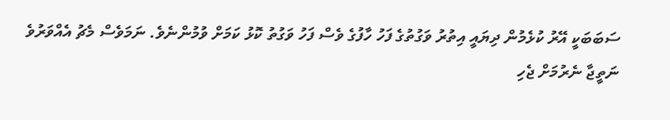ސަބަބަކީ އޭރު ކުޅެމުން ދިޔައީ އިތުރު ވަގުތުގެ ފަހު ހާފުގެ ވެސް ފަހު ވަގުތު ކޮޅު ކަމަށް ވުމުންނެވެ. ނަމަވެސް މެޗު އެއްވަރުވެ ނަތީޖާ ނެރުމަށް ޖެހި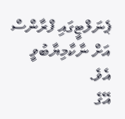ޕެނަލްޓީގައި ފްރާންސް އަށް ނާކާމިޔާބުވީ އެވެ.
އޭގެ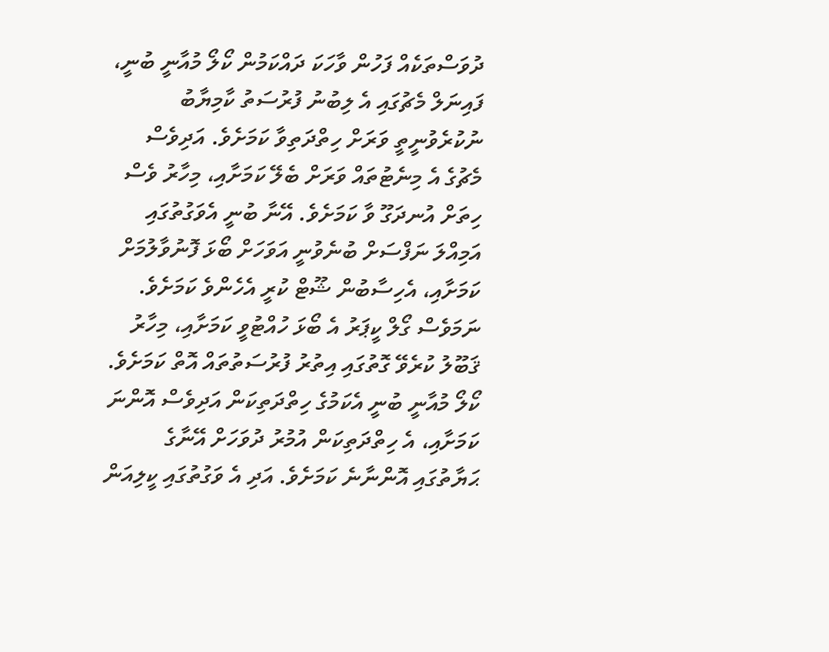ދުވަސްތަކެއް ފަހުން ވާހަކަ ދައްކަމުން ކޯލޯ މުއާނީ ބުނީ، ފައިނަލް މެޗުގައި އެ ލިބުނު ފުރުސަތު ކާމިޔާބު ނުކުރެވުނީތީ ވަރަށް ހިތްދަތިވާ ކަމަށެވެ. އަދިވެސް މެޗުގެ އެ މިނެޓުތައް ވަރަށް ބެލޭ ކަމަށާއި، މިހާރު ވެސް ހިތަށް އުނދަގޫ ވާ ކަމަށެވެ. އޭނާ ބުނީ އެވަގުތުގައި އަމިއްލަ ނަފްސަށް ބުނެވުނީ އަވަހަށް ބޯޅަ ފޮނުވާލުމަށް ކަމަށާއި، އެހިސާބުން ޝޫޓް ކުރީ އެހެންވެ ކަމަށެވެ. ނަމަވެސް ގޯލް ކީޕަރު އެ ބޯޅަ ހުއްޓުވީ ކަމަށާއި، މިހާރު ޤަބޫލު ކުރެވޭ ގޮތުގައި އިތުރު ފުރުސަތުތައް އޮތް ކަމަށެވެ. ކޯލޯ މުއާނީ ބުނީ އެކަމުގެ ހިތްދަތިކަން އަދިވެސް އޮންނަ ކަމަށާއި، އެ ހިތްދަތިކަން އުމުރު ދުވަހަށް އޭނާގެ ޙަޔާތުގައި އޮންނާނެ ކަމަށެވެ. އަދި އެ ވަގުތުގައި ކީލިއަން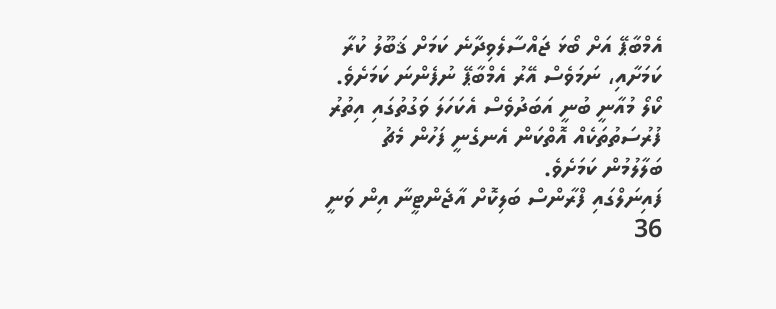އެމްބާޕޭ އަށް ބޯޅަ ޖައްސާލެވިދާނެ ކަމަށް ޤަބޫލު ކުރާ ކަމަށާއި، ނަމަވެސް އޭރު އެމްބާޕޭ ނުފެންނަ ކަމަށެވެ. ކޯލޯ މުއާނީ ބުނީ އަބަދުވެސް އެކަހަލަ ވަގުތުގައި އިތުރު ފުރުސަތުތަކެއް އޮތްކަން އެނގެނީ ފަހުން މެޗު ބަލާލުމުން ކަމަށެވެ.
ފައިނަލްގައި ފްރާންސް ބަލިކޮށް އާޖެންޓީނާ އިން ވަނީ 36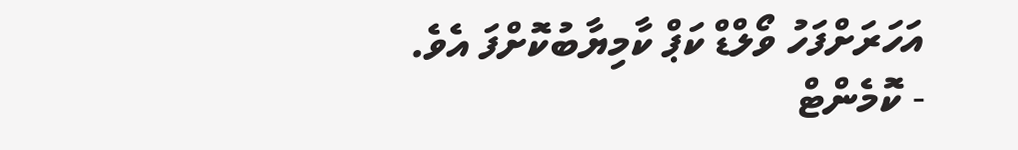އަހަރަށްފަހު ވޯލްޑް ކަޕް ކާމިޔާބުކޮށްފަ އެވެ.
- ކޮމެންޓް